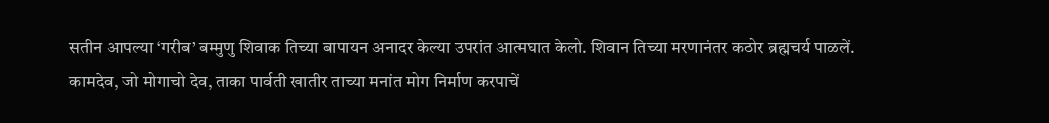सतीन आपल्या ‘गरीब’ बम्मुणु शिवाक तिच्या बापायन अनादर केल्या उपरांत आत्मघात केलो. शिवान तिच्या मरणानंतर कठोर ब्रह्मचर्य पाळलें. कामदेव, जो मोगाचो देव, ताका पार्वती खातीर ताच्या मनांत मोग निर्माण करपाचें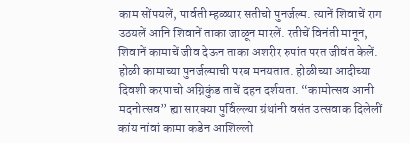काम सोंपयलें, पार्वती म्हळ्यार सतीचो पुनर्जल्म. त्यानें शिवाचें राग उठयलें आनि शिवानें ताका जाळून मारलें. रतीचें विनंती मानून, शिवानें कामाचें जीव देऊन ताका अशरीर रुपांत परत जीवंत केलें. होळी कामाच्या पुनर्जल्माची परब मनयतात. होळीच्या आदीच्या दिवशी करपाचो अग्निकुंड ताचें दहन दर्शयता. “कामोत्सव आनी मदनोत्सव” ह्या सारक्या पुर्विल्ल्या ग्रंथांनी वसंत उत्सवाक दिलेलीं कांय नांवां कामा कडेन आशिल्लो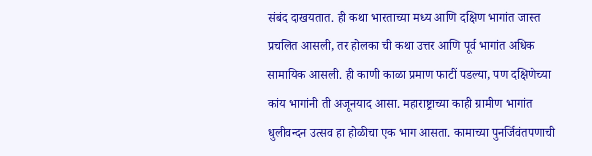संबंद दाखयतात. ही कथा भारताच्या मध्य आणि दक्षिण भागांत जास्त प्रचलित आसली, तर होलका ची कथा उत्तर आणि पूर्व भागांत अधिक सामायिक आसली. ही काणी काळा प्रमाण फाटीं पडल्या, पण दक्षिणेच्या कांय भागांनी ती अजूनयाद आसा. महाराष्ट्राच्या काही ग्रामीण भागांत धुलीवन्दन उत्सव हा होळीचा एक भाग आसता. कामाच्या पुनर्जिवंतपणाची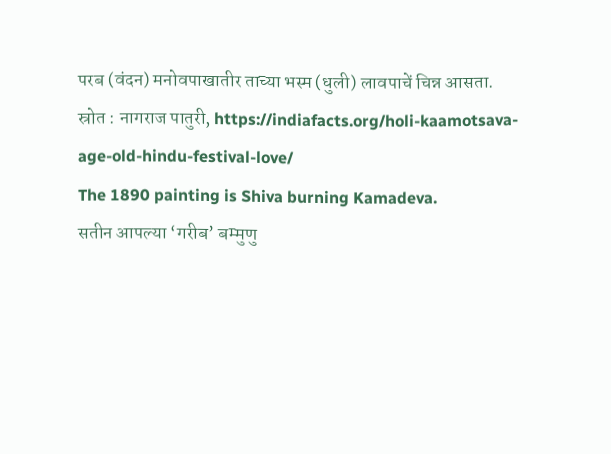परब (वंदन) मनोवपाखातीर ताच्या भस्म (धुली) लावपाचें चिन्न आसता.
स्रोत : नागराज पातुरी, https://indiafacts.org/holi-kaamotsava-age-old-hindu-festival-love/
The 1890 painting is Shiva burning Kamadeva.
सतीन आपल्या ‘गरीब’ बम्मुणु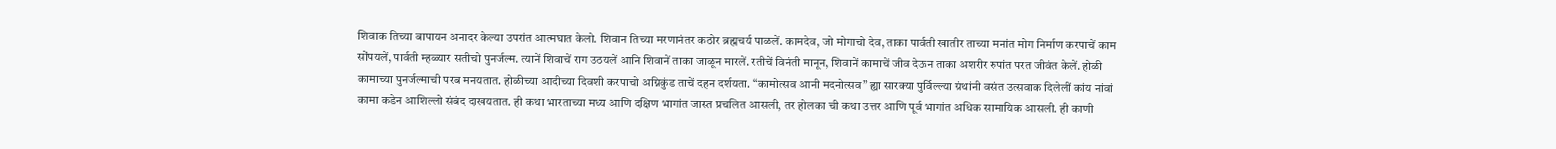शिवाक तिच्या बापायन अनादर केल्या उपरांत आत्मघात केलो. शिवान तिच्या मरणानंतर कठोर ब्रह्मचर्य पाळलें. कामदेव, जो मोगाचो देव, ताका पार्वती खातीर ताच्या मनांत मोग निर्माण करपाचें काम सोंपयलें, पार्वती म्हळ्यार सतीचो पुनर्जल्म. त्यानें शिवाचें राग उठयलें आनि शिवानें ताका जाळून मारलें. रतीचें विनंती मानून, शिवानें कामाचें जीव देऊन ताका अशरीर रुपांत परत जीवंत केलें. होळी कामाच्या पुनर्जल्माची परब मनयतात. होळीच्या आदीच्या दिवशी करपाचो अग्निकुंड ताचें दहन दर्शयता. “कामोत्सव आनी मदनोत्सव” ह्या सारक्या पुर्विल्ल्या ग्रंथांनी वसंत उत्सवाक दिलेलीं कांय नांवां कामा कडेन आशिल्लो संबंद दाखयतात. ही कथा भारताच्या मध्य आणि दक्षिण भागांत जास्त प्रचलित आसली, तर होलका ची कथा उत्तर आणि पूर्व भागांत अधिक सामायिक आसली. ही काणी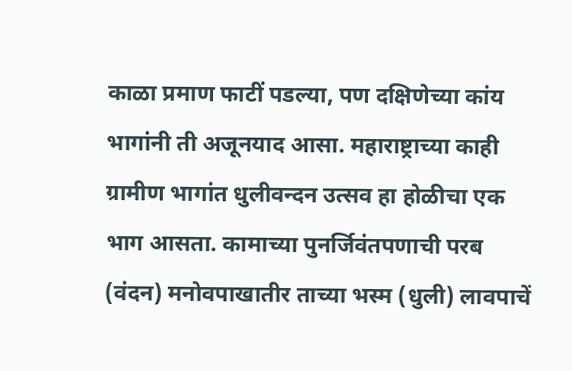काळा प्रमाण फाटीं पडल्या, पण दक्षिणेच्या कांय भागांनी ती अजूनयाद आसा. महाराष्ट्राच्या काही ग्रामीण भागांत धुलीवन्दन उत्सव हा होळीचा एक भाग आसता. कामाच्या पुनर्जिवंतपणाची परब (वंदन) मनोवपाखातीर ताच्या भस्म (धुली) लावपाचें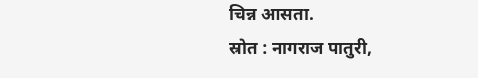चिन्न आसता.
स्रोत : नागराज पातुरी,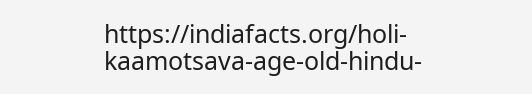https://indiafacts.org/holi-kaamotsava-age-old-hindu-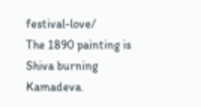festival-love/
The 1890 painting is Shiva burning Kamadeva.